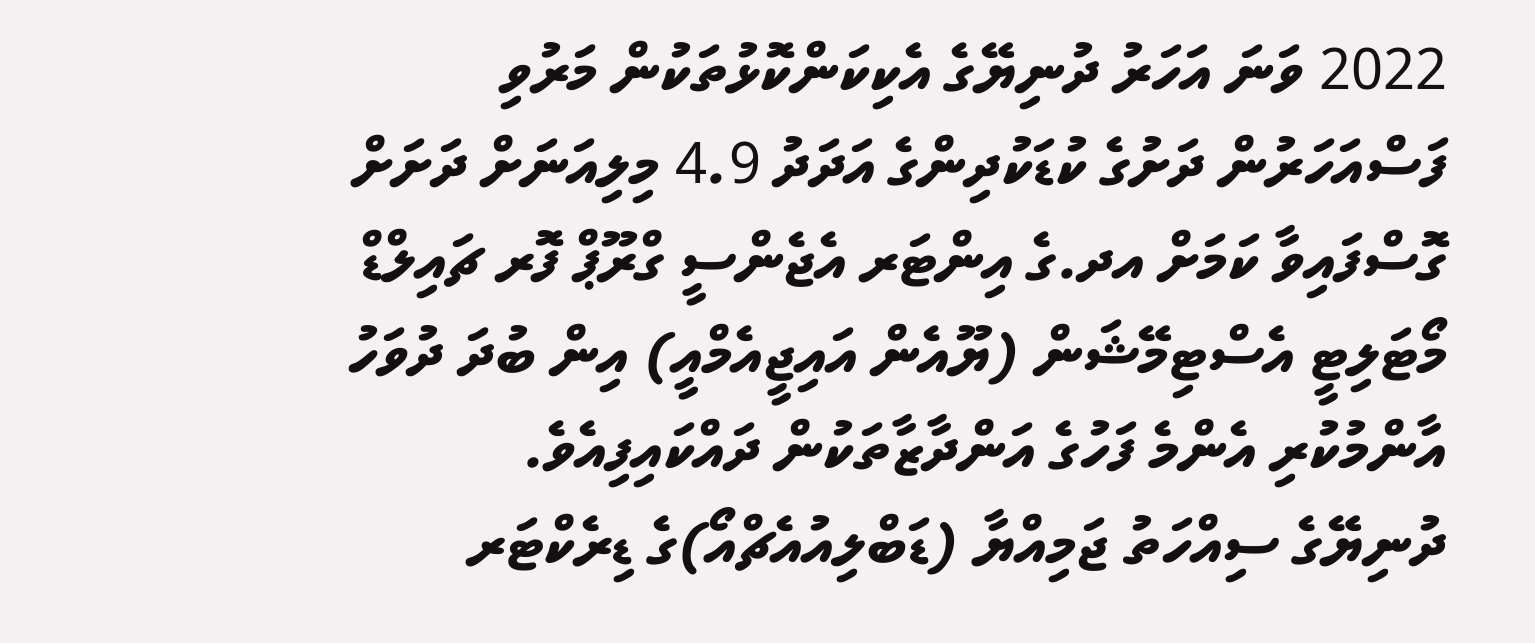2022 ވަނަ އަހަރު ދުނިޔޭގެ އެކިކަންކޮޅުތަކުން މަރުވި ފަސްއަހަރުން ދަށުގެ ކުޑަކުދިންގެ އަދަދު 4.9 މިލިއަނަށް ދަށަށް ގޮސްފައިވާ ކަމަށް އދ.ގެ އިންޓަރ އެޖެންސީ ގްރޫޕް ފޮރ ޗައިލްޑް މޯޓަލިޓީ އެސްޓިމޭޝަން (ޔޫއެން އައިޖީއެމްއީ) އިން ބުދަ ދުވަހު އާންމުކުރި އެންމެ ފަހުގެ އަންދާޒާތަކުން ދައްކައިފިއެވެ.
ދުނިޔޭގެ ސިއްހަތު ޖަމިއްޔާ (ޑަބްލިއުއެޗްއޯ)ގެ ޑިރެކްޓަރ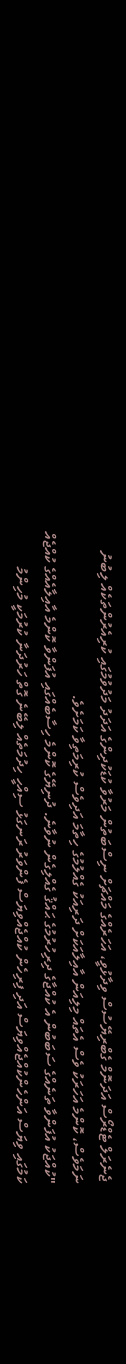ޖެނެރަލް ޓެޑްރޯސް އަދަނޮމް ގެބްރިޔޭސުސް ވިދާޅުވީ، އަހަރެއްގެ މައްޗަށް ނިސްބަތުން މަރުވާ ކުޑަކުދިންގެ އަދަދު މަދުވުމުގައި ކުރިއެރުންތަކެއް ލިބުނު ނަމަވެސް، ކޮންމެ އަހަރަކު ވެސް އެތައް މިލިއަން އާއިލާއަކަށް ދަރިއަކު ގެއްލުމުގެ ހިތާމަ އަދިވެސް ކުރިމަތިވާ ކަމަށެވެ.
"ކުއްޖަކު އުފަންވާ ތަނެއްގެ ސަބަބުން އެ ކުއްޖާގެ ދިރިހުރުމުގެ ޙައްޤު ގެއްލިގެން ނުވާނެ. ދުނިޔޭގެ ކޮންމެ ހިސާބެއްގައި އުފަންވާ ކޮންމެ އާއިލާއެއްގެ ކުއްޖެއް ކަމުގައި ވިޔަސް އަންހެންކުއްޖެއްވިޔަސް އަދި ފިރިހެން ކުއްޖެއްވިޔަސް ފެންވަރު ރަނގަޅު ސިއްހީ ހިދުމަތެއް ލިބޭނެ ގޮތް ހަރުދަނާ ކުރުމަކީ މުހިންމު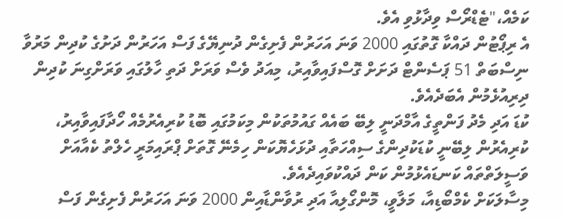ކަމެއް،"ޓެޑްރޯސް ވިދާޅުވި އެވެ.
އެ ރިޕޯޓުން ދައްކާ ގޮތުގައި 2000 ވަނަ އަހަރުން ފެށިގެން ދުނިޔޭގެ ފަސް އަހަރުން ދަށުގެ ކުދިން މަރުވާ ނިސްބަތް 51 ޕަސެންޓް ދަށަށް ގޮސްފައިވާއިރު، މިއަދު ވެސް ވަރަށް ދަތި ހާލުގައި ވަރަށްގިނަ ކުދިން ދިރިއުޅެމުން އެބަދެއެވެ.
ކުޑަ އަދި މެދު ފަންތީގެ އާމްދަނީ ލިބޭ ބައެއް ގައުމުތަކުން މިކަމުގައި ބޮޑު ކުރިއެރުމެއް ހޯދާފައިވާއިރު، ކުރިއެރުން ލިބޭނީ ކުޑަކުދިންގެ ސިއްހަތާއި ދުޅަހެޔޮކަން ހިމެނޭ ގޮތަށް ޕްރައިމަރީ ހެލްތު ކެއާއަށް ވަސީލަތްތައް ކަނޑައެޅުމުން ކަން ދައްކުވައިދެއެވެ.
މިސާލަކަށް ކެމްބޯޑިއާ، މަލާވީ، މޮންގޯލިއާ އަދި ރުވާންޑާއިން 2000 ވަނަ އަހަރުން ފެށިގެން ފަސް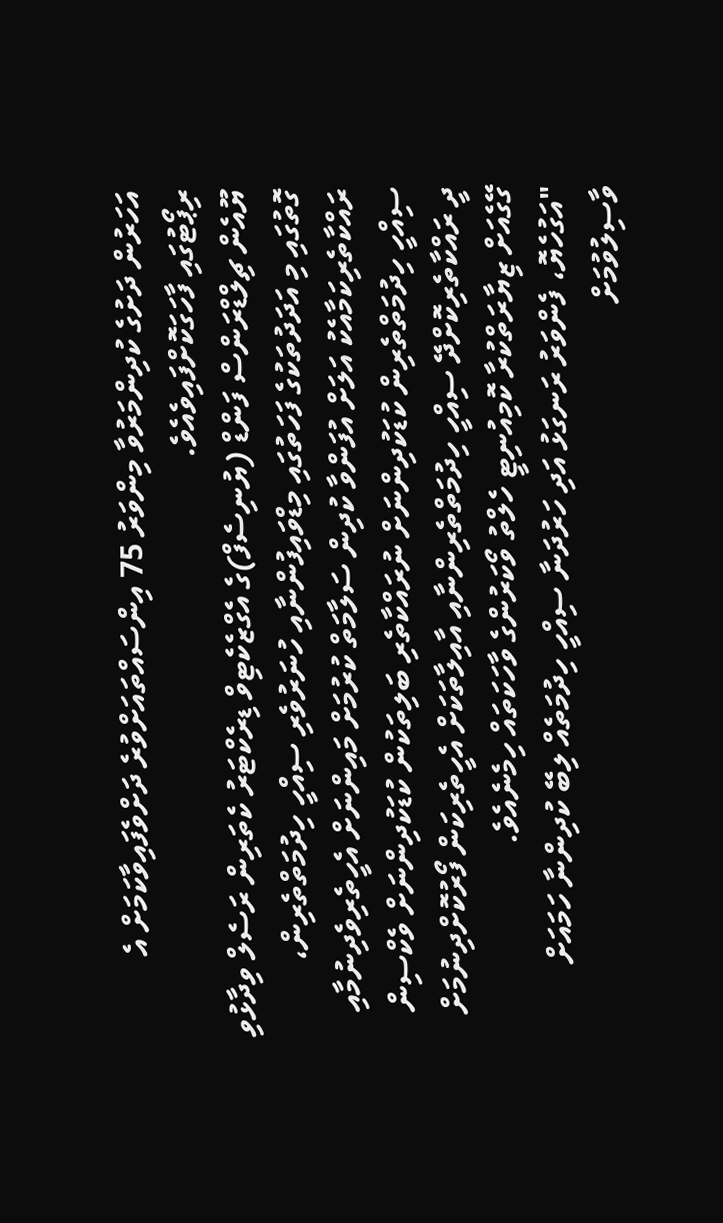އަހަރުން ދަށުގެ ކުދިންމަރުވާ މިންވަރު 75 އިންސައްތައަށްވުރެ ދަށްވެފައިވާކަމަށް އެ ރިޕޯޓުގައި ފާހަގަކޮށްފައިވެއެވެ.
ޔޫއެން ޗިލްޑްރަންސް ފަންޑް (ޔުނިސެފް)ގެ އެގްޒެކެޓިވް ޑިރެކްޓަރު ކެތަރިން ރަސެލް ވިދާޅުވި ގޮތުގައި މި އަދަދުތަކުގެ ފަހަތުގައި މިޑްވައިފުންނާއި ހުނަރުވެރި ސިއްހީ ހިދުމަތްތެރިން، ރައްކާތެރިކަމާއެކު އަލަށް އުފަންވާ ކުދިން ސަލާމަތް ކުރުމަށް މައިންނަށް އެހީތެރިވެދިނުމާއި ސިއްހީ ހިދުމަތްތެރިން ކުޑަކުދިންނަށް ނުރައްކާތެރި ބަލިތަކުން ކުޑަކުދިންނަށް ވެކްސިން ދީ ރައްކާތެރިކޮށްދޭ ސިއްހީ ހިދުމަތްތެރިންނާއި އާއިލާތަކަށް އެހީތެރިކަން ފޯރުކޮށްދިނުމަށް ގޭގެއަށް ޒިޔާރަތްކުރާ ކޮމިއުނިޓީ ހެލްތު ވޯކަރުންގެ ވާހަކަތައް ހިމެނެއެވެ.
"އަގުހެޔޮ، ފެންވަރު ރަނގަޅު އަދި ހަރުދަނާ ސިއްހީ ހިދުމަތެއް ލިބޭ ކުދިންނާ ހަމައަށް ވާސިލުވުމަށް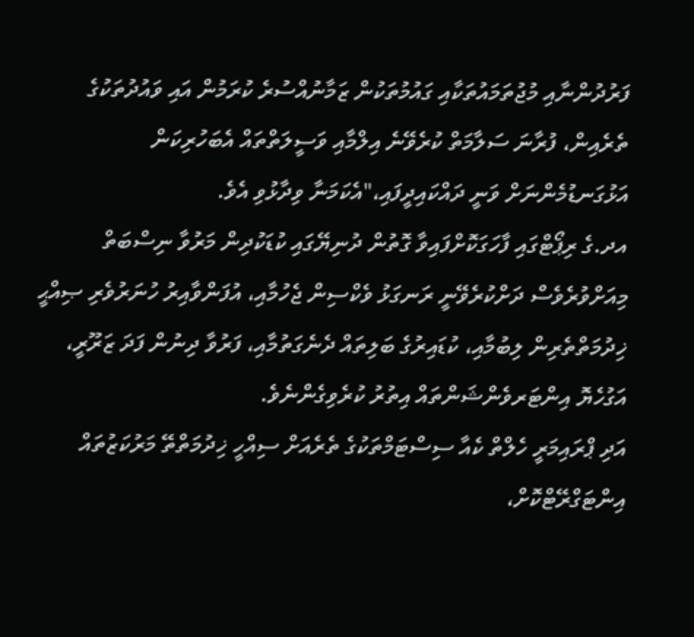ފަރުދުންނާއި މުޖުތަމައުތަކާއި ގައުމުތަކުން ޒަމާނުއްސުރެ ކުރަމުން އައި ވައުދުތަކުގެ ތެރެއިން، ފުރާނަ ސަލާމަތް ކުރެވޭނެ އިލްމާއި ވަސީލަތްތައް އެބަހުރިކަން އަޅުގަނޑުމެންނަށް ވަނީ ދައްކައިދީފައި،"އެކަމަނާ ވިދާޅުވި އެވެ.
އދ.ގެ ރިޕޯޓްގައި ފާހަގަކޮށްފައިވާ ގޮތުން ދުނިޔޭގައި ކުޑަކުދިން މަރުވާ ނިސްބަތް މިއަށްވުރެވެސް ދަށްކުރެވޭނީ ރަނގަޅު ވެކްސިން ޖެހުމާއި، އުފަންވާއިރު ހުނަރުވެރި ޞިއްޙީ ޚިދުމަތްތެރިން ލިބުމާއި، ކުޑައިރުގެ ބަލިތައް ދެނެގަތުމާއި، ފަރުވާ ދިނުން ފަދަ ޒަރޫރީ، އަގުހެޔޮ އިންޓަރވެންޝަންތައް އިތުރު ކުރެވިގެންނެވެ.
އަދި ޕްރައިމަރީ ހެލްތް ކެއާ ސިސްޓަމްތަކުގެ ތެރެއަށް ސިއްހީ ޚިދުމަތްތޭ މަރުކަޒުތައް އިންޓަގްރޭޓްކޮށް،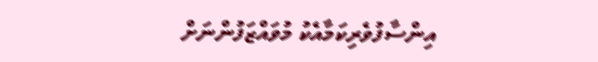އިންސާފުވެރިކަމާއެކު މުވައްޒަފުންނަށް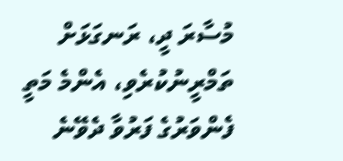މުސާރަ ދީ، ރަނގަޅަށް ތަމްރީނުކުރެވި، އެންމެ މަތީ ފެންވަރުގެ ފަރުވާ ދެވޭނެ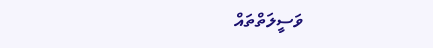ވަސީލަތްތައް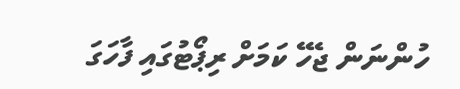ހުންނަން ޖެހޭ ކަމަށް ރިޕޯޓުގައި ފާހަގަ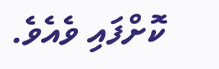ކޮށްފައި ވެއެވެ.